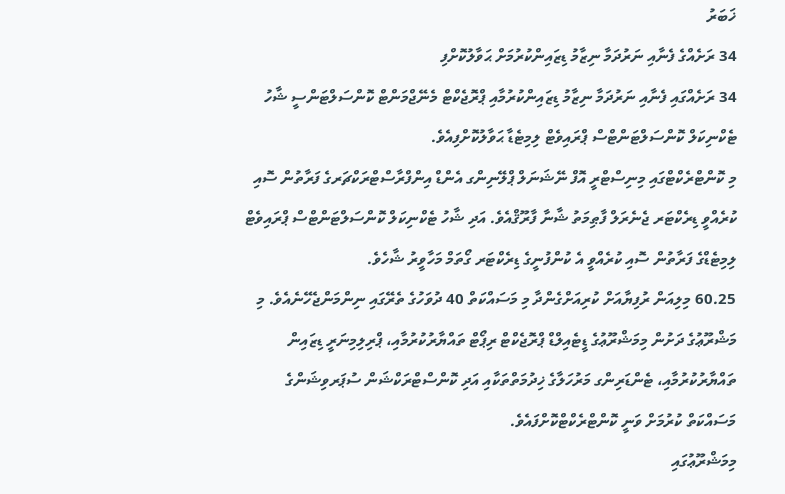ޚަބަރު
34 ރަށެއްގެ ފެނާއި ނަރުދަމާ ނިޒާމު ޑިޒައިންކުރުމަށް ޙަވާލުކޮށްފި
34 ރަށެއްގައި ފެނާއި ނަރުދަމާ ނިޒާމު ޑިޒައިންކުރުމާއި ޕްރޮޖެކްޓް މެނޭޖްމަންޓް ކޮންސަލްޓަންސީ ޝާހު ޓެކްނިކަލް ކޮންސަލްޓަންޓްސް ޕްރައިވެޓް ލިމިޓެޑާ ޙަވާލުކޮށްފިއެވެ.
މި ކޮންޓްރެކްޓްގައި މިނިސްޓްރީ އޮފް ނޭޝަނަލް ޕްލޭނިންގ އެންޑް އިންފްރާސްޓްރަކްޗަރގެ ފަރާތުން ސޮއި ކުރެއްވީ ޑިރެކްޓަރ ޖެނެރަލް ފާޠިމަތު ޝާނާ ފާރޫޤްއެވެ. އަދި ޝާހު ޓެކްނިކަލް ކޮންސަލްޓަންޓްސް ޕްރައިވެޓް ލިމިޓެޑްގެ ފަރާތުން ސޮއި ކުރެއްވީ އެ ކުންފުނީގެ ޑިރެކްޓަރ ގޯތަމް މަހާވީރު ޝާހެވެ.
60.25 މިލިއަން ރުފިޔާއަށް ކުރިއަށްގެންދާ މި މަސައްކަތް 40 ދުވަހުގެ ތެރޭގައި ނިންމަންޖެހޭނެއެވެ. މި މަޝްރޫޢުގެ ދަށުން މިމަޝްރޫޢުގެ ޑީޓެއިލްޑް ޕްރޮޖެކްޓް ރިޕޯޓް ތައްޔާރުކުރުމާއި، ޕްރިލިމިނަރީ ޑިޒައިން ތައްޔާރުކުރުމާއި، ޓެންޑަރިންގ މަރުހަލާގެ ޚިދުމަތްތަކާއި އަދި ކޮންސްޓްރަކްޝަން ސުޕަރވިޝަންގެ މަސައްކަތް ކުރުމަށް ވަނީ ކޮންޓްރެކްޓްކޮށްފައެވެ.
މިމަޝްރޫޢުގައި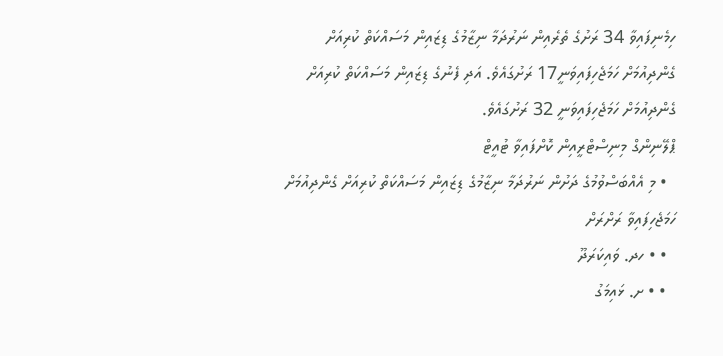ހިމެނިފައިވާ 34 ރަށުގެ ތެރެއިން ނަރުދަމާ ނިޒާމުގެ ޑިޒައިން މަސައްކަތް ކުރިއަށް ގެންދިއުމަށް ހަމަޖެހިފައިވަނީ17 ރަށުގައެވެ. އަދި ފެނުގެ ޑިޒައިން މަސައްކަތް ކުރިއަށް ގެންދިއުމަށް ހަމަޖެހިފައިވަނީ 32 ރަށުގައެވެ.
ޕްލޭނިންގް މިނިސްޓްރީއިން ކޮށްފައިވާ ޓުއީޓް
  • މި އެއްބަސްވުމުގެ ދަށުން ނަރުދަމާ ނިޒާމުގެ ޑިޒައިން މަސައްކަތް ކުރިއަށް ގެންދިއުމަށް ހަމަޖެހިފައިވާ ރަށްރަށް
  • • ހދ. ވައިކަރަދޫ
  • • ށ. ޅައިމަގު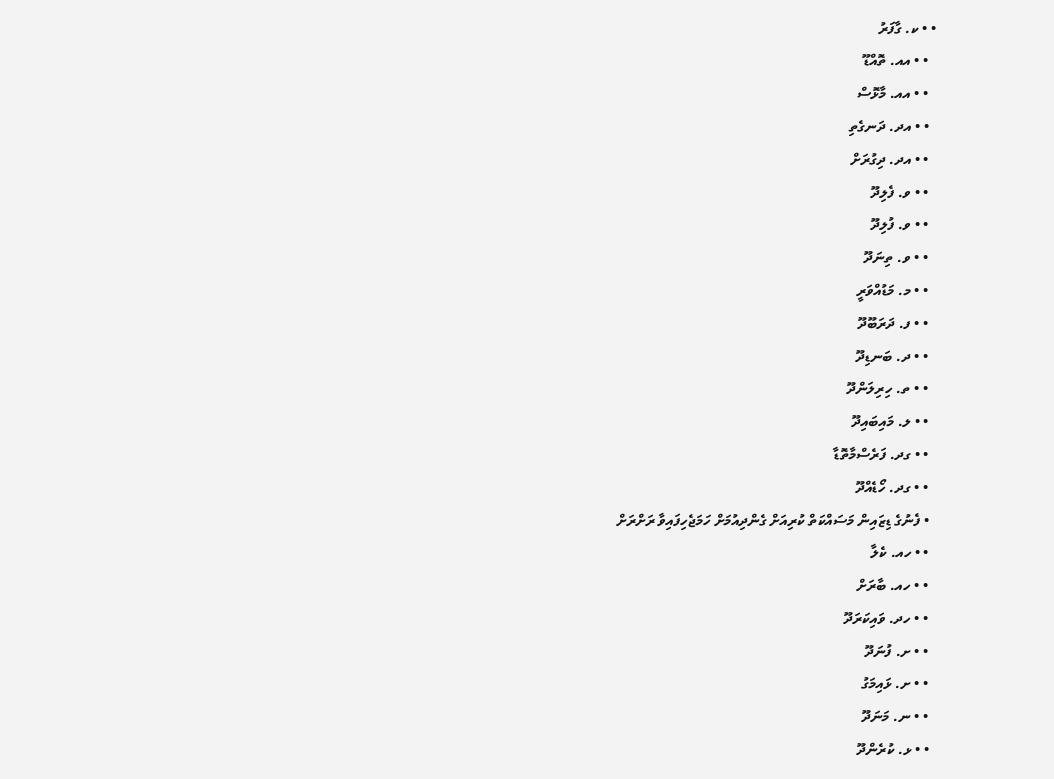• • ކ. ގާފަރު
  • • އއ. ތޮއްޑޫ
  • • އއ. މާޅޮސް
  • • އދ. ދަނގެތި
  • • އދ. ދިގުރަށް
  • • ވ. ފެލިދޫ
  • • ވ. ފުލިދޫ
  • • ވ. ތިނަދޫ
  • • މ. މަޑުއްވަރީ
  • • ފ. ދަރަބޫދޫ
  • • ދ. ބަނޑިދޫ
  • • ތ. ހިރިލަންދޫ
  • • ލ. މައިބައިދޫ
  • • ގދ. ފަރެސްމާތޮޑާ
  • • ގދ. ހޯޑެއްދޫ
  • ފެނުގެ ޑިޒައިން މަސައްކަތް ކުރިއަށް ގެންދިއުމަށް ހަމަޖެހިފައިވާ ރަށްރަށް
  • • ހއ. ކެލާ
  • • ހއ. ބާރަށް
  • • ހދ. ވައިކަރަދޫ
  • • ށ. ފުނަދޫ
  • • ށ. ޅައިމަގު
  • • ނ. މަނަދޫ
  • • ޅ. ކުރެންދޫ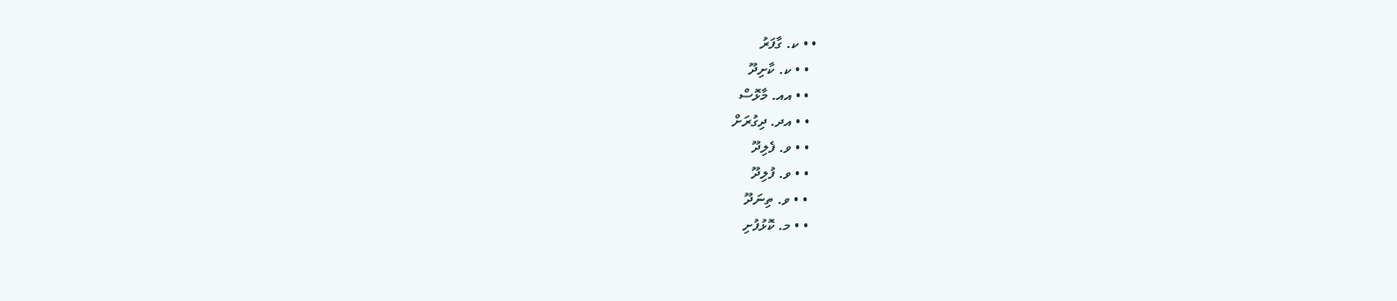• • ކ. ގާފަރު
  • • ކ. ކާށިދޫ
  • • އއ. މާޅޮސް
  • • އދ. ދިގުރަށް
  • • ވ. ފެލިދޫ
  • • ވ. ފުލިދޫ
  • • ވ. ތިނަދޫ
  • • މ. ކޮޅުފުށި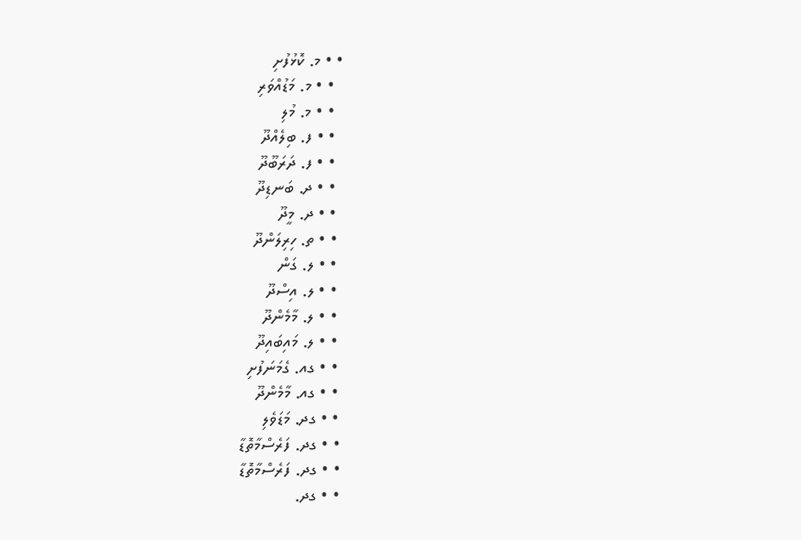• • މ. ކޮޅުފުށި
  • • މ. މަޑުއްވަރި
  • • މ. މުލި
  • • ފ. ބިލެއްދޫ
  • • ފ. ދަރަބޫދޫ
  • • ދ. ބަނޑިދޫ
  • • ދ. މީދޫ
  • • ތ. ހިރިލަންދޫ
  • • ލ. ގަން
  • • ލ. އިސްދޫ
  • • ލ. މާމެންދޫ
  • • ލ. މައިބައިދޫ
  • • ގއ. ގެމަނަފުށި
  • • ގއ. މާމެންދޫ
  • • ގދ. މަޑަވެލި
  • • ގދ. ފަރެސްމާތޮޑާ
  • • ގދ. ފަރެސްމާތޮޑާ
  • • ގދ.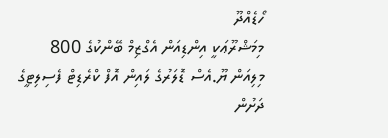ހޯޑެއްދޫ
މިމަޝްރޫޢަކީ އިންޑިއަން އެގްޒިމް ބޭންކުގެ 800 މިލިއަން ޔޫ.އެސް ޑޮލަރުގެ ލައިން އޮފް ކްރެޑިޓް ފެސިލިޓީގެ ދަށުން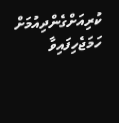ކުރިއަށްގެންދިއުމަށް ހަމަޖެހިފައިވާ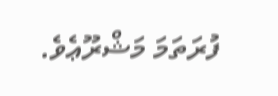ފުރަތަމަ މަޝްރޫޢެވެ.